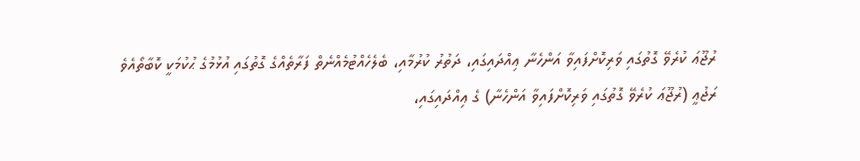ރުޖޫޢަ ކުރެވޭ ގޮތުގައި ވަރިކޮށްފައިވާ އަންހެނާ ޢިއްދައިގައި، ދަތުރު ކުރުމާއި، ބެލެހެއްޓުމެއްނެތް ފަރާތެއްގެ ގޮތުގައި އުޅުމުގެ ޙުކުމަކީ ކޮބާތޯއެވެ
ރަޖުޢީ (ރުޖޫޢަ ކުރެވޭ ގޮތުގައި ވަރިކޮށްފައިވާ އަންހެނާ) ގެ ޢިއްދައިގައި،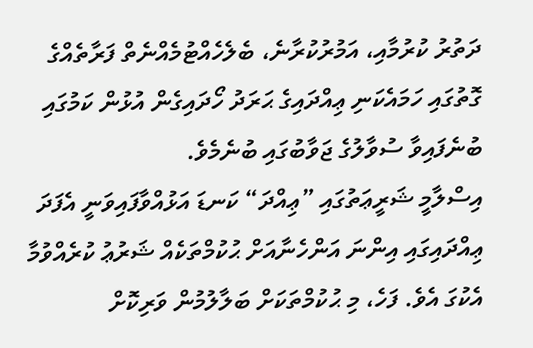ދަތުރު ކުރުމާއި، އަމުރުކުރާނެ، ބެލެހެއްޓުމެއްނެތް ފަރާތެއްގެ ގޮތުގައި ހަމައެކަނި ޢިއްދައިގެ ޙަރަދު ހޯދައިގެން އުޅުން ކަމުގައި ބުނެފައިވާ ސުވާލުގެ ޖަވާބުގައި ބުނެމެވެ.
އިސްލާމީ ޝަރީޢަތުގައި ”ޢިއްދަ“ ކަނޑަ އަޅުއްވާފައިވަނީ އެފަދަ ޢިއްދައިގައި އިންނަ އަންހެނާއަށް ޙުކުމްތަކެއް ޝަރުޢު ކުރެއްވުމާ އެކުގަ އެވެ. ފަހެ، މި ޙުކުމްތަކަށް ބަލާލުމުން ވަރިކޮށް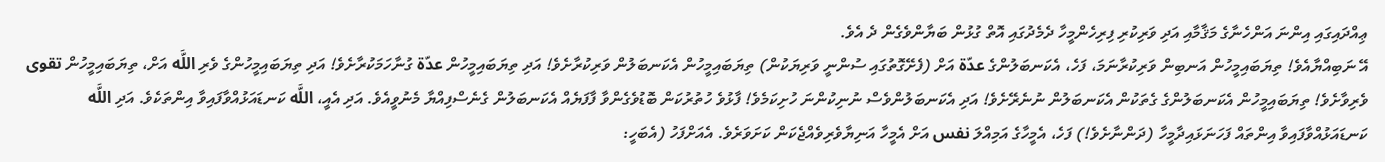ޢިއްދައިގައި އިންނަ އަންހެނާގެ މަޤާމާއި އަދި ވަރިކުރި ފިރިހެންމީހާ ދެމެދުގައި އޮތް ގުޅުން ބަޔާންވެގެން ދެ އެވެ.
އޭ ނަބިއްޔާއެވެ! ތިޔަބައިމީހުން އަނބިން ވަރިކުރާނަމަ، ފަހެ، އެކަނބަލުންގެ عدّة އަށް (ފެށޭގޮތުގައި ސުންނީ ވަރިޔަކުން) ތިޔަބައިމީހުން އެކަނބަލުން ވަރިކުރާށެވެ! އަދި ތިޔަބައިމީހުން عدّة ގުނާހަމަކުރާށެވެ! އަދި ތިޔަބައިމީހުންގެ ވެރި اللَّه އަށް، ތިޔަބައިމީހުން تقوى ވެރިވާށެވެ! ތިޔަބައިމީހުން އެކަނބަލުންގެ ގެތަކުން އެކަނބަލުން ނުނެރޭށެވެ! އަދި އެކަނބަލުންވެސް ނުނިކުންނަ ހުށިކަމެވެ! ފާޅުވެ ހުތުރުކަން ބޮޑުވެގެންވާ ފާފަޔެއް އެކަނބަލުން ގެނެސްފިއްޔާ މެނުވީއެވެ. އަދި އެއީ، اللَّه ކަނޑައަޅުއްވާފައިވާ އިންތަކެވެ. އަދި اللَّه ކަނޑައަޅުއްވާފައިވާ އިންތައް ފަހަނަޅައިދާމީހާ (ދަންނާށެވެ!) ފަހެ، އެމީހާގެ އަމިއްލަ نفس އަށް އެމީހާ އަނިޔާވެރިވެއްޖެކަން ކަށަވަރެވެ. އެއަށްފަހު (އެބަހީ: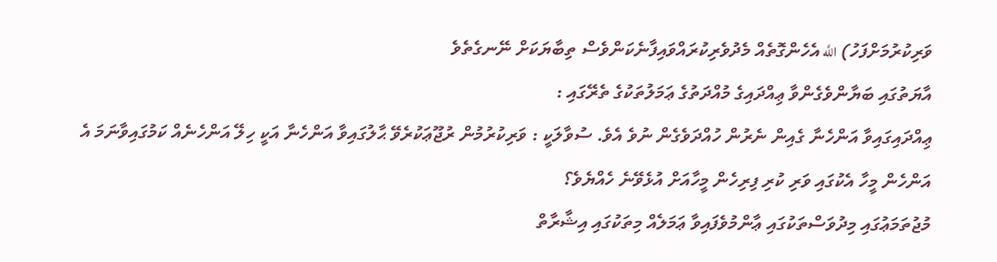ވަރިކުރުމަށްފަހު) اللَّه އެހެންގޮތެއް މެދުވެރިކުރައްވައިފާނެކަންވެސް ތިބާޔަކަށް ނޭނގެތެވެ
އާޔަތުގައި ބަޔާންވެގެންވާ ޢިއްދައިގެ މުއްދަތުގެ ޢަމަލުތަކުގެ ތެރޭގައި :
ޢިއްދައިގައިވާ އަންހެނާ ގެއިން ނެރުން ހުއްދަވެގެން ނުވެ އެވެ. ސުވާލަކީ : ވަރިކުރުމުން ރުޖޫޢަކުރެވޭ ޙާލުގައިވާ އަންހެނާ އަކީ ހިލޭ އަންހެނެއް ކަމުގައިވާނަމަ އެ އަންހެން މީހާ އެކުގައި ވަރި ކުރި ފިރިހެން މީހާއަށް އުޅެވޭނެ ހެއްޔެވެ؟
މުޖުތަމަޢުގައި މިދުވަސްތަކުގައި ޢާންމުވެފައިވާ ޢަމަލެއް މިތަކުގައި އިޝާރާތް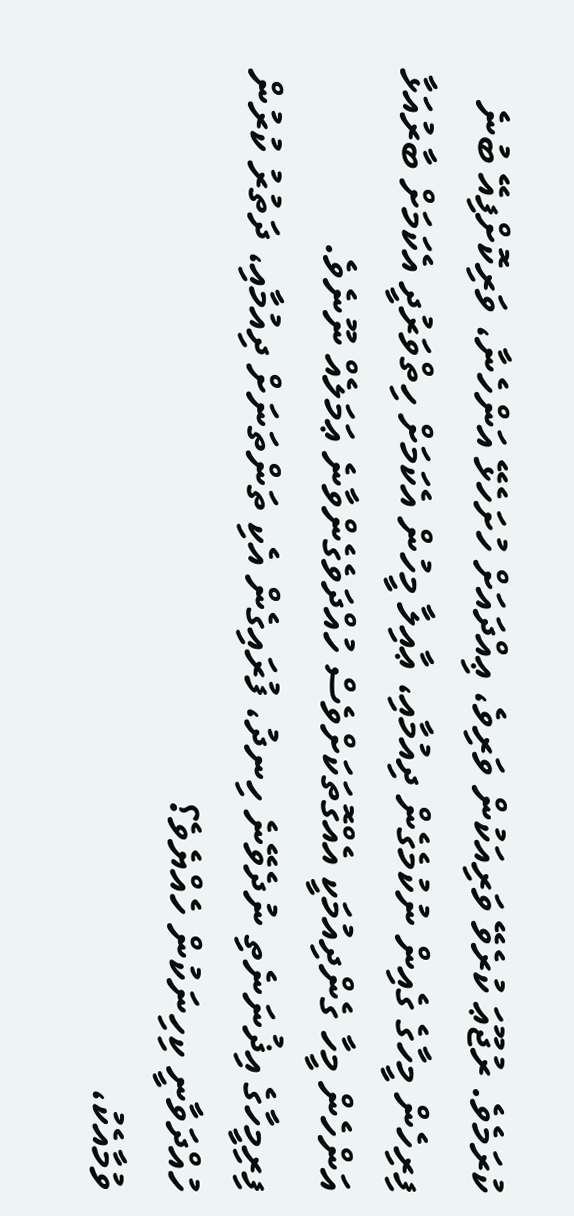ކުރަމެވެ. ރުޖޫޢަ ކުރެވޭ ވަރިއަކުން ވަރިވެ، ޢިއްދައަށް ހުށަހެޅޭ އަންހެނާ، ވަރިކޮށްފިއޭ ބުނެ ފިރިހެން މީހާގެ ގެއިން ނުކުމެގެން ދިއުމާއި، ޢާއިލާ މީހުން އެކަމަށް ހިތްވަރުދީ އެކަމަށް ބާރުއަޅާ އަންހެން މީހާ ގެންދިއުމަކީ އެއްގޮތަކަށްވެސް ހުއްދަވެގެންވާނެ ޢަމަލެއް ނޫނެވެ.
ފިރިމީހާގެ އިޛުނަނެތި ނުދެވޭނެ ހިނދު، ފުރައިގެން އެކި ތަންތަނަށް ދިއުމާއި، ދަތުރު ކުރުން ހުއްދަވާނީ ކިހިނަކުން ހެއްޔެވެ؟
ވުމާއެކު،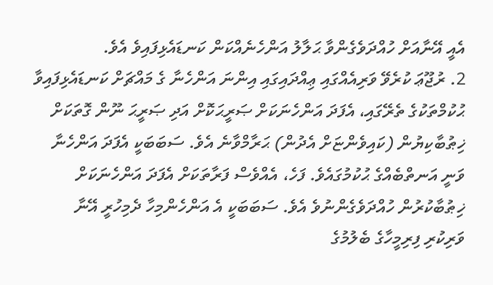އެއީ އޭނާއަށް ހުއްދަވެގެންވާ ޙަލާލު އަންހެނެއްކަން ކަނޑައެޅިފައިވެ އެވެ.
2. ރުޖޫޢަ ކުރެވޭ ވަރިއެއްގައި ޢިއްދައިގައި އިންނަ އަންހެނާ ގެ މައްޗަށް ކަނޑައެޅިފައިވާ ޙުކުމްތަކުގެ ތެރޭގައި، އެފަދަ އަންހެނަކަށް ޞަރީޙަކޮށް އަދި ޞަރީޙަ ނޫން ގޮތަކަށް ޚިޠުބާކިޔުން (ކައިވެންޏަށް އެދުން) ޙަރާމްވާނެ އެވެ. ސަބަބަކީ އެފަދަ އަންހެނާ ވަނީ އަނތްބެއްގެ ޙުކުމުގައެވެ. ފަހެ، އެއްވެސް ފަރާތަކަށް އެފަދަ އަންހެނަކަށް ޚިޠުބާކުރުން ހުއްދަވެގެންނުވެ އެވެ. ސަބަބަކީ އެ އަންހެންމިހާ ދެމިހުރީ އޭނާ ވަރިކުރި ފިރިމީހާގެ ބެލުމުގެ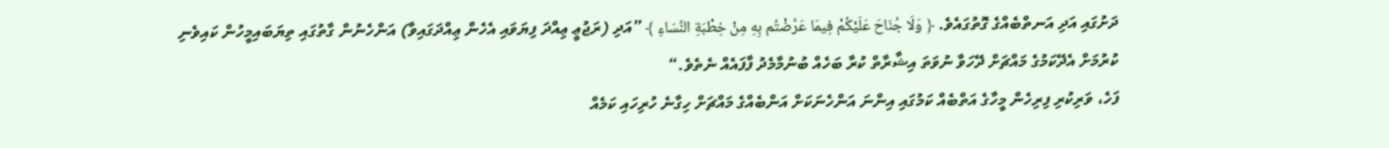ދަށުގައި އަދި އަނތްބެއްގެ ގޮތުގައެވެ. ﴿ وَلَا جُنَاحَ عَلَيْكُمْ فِيمَا عَرَّضْتُم بِهِ مِنْ خِطْبَةِ النِّسَاءِ ﴾ ”އަދި (ރަޖުޢީ ޢިއްދަ ފިޔަވައި އެހެން ޢިއްދަގައިވާ) އަންހެނުން ގާތުގައި ތިޔަބައިމީހުން ކައިވެނި ކުރުމަށް އެދޭކަމުގެ މައްޗަށް ދޭހަވާ ނުވަތަ އިޝާރާތް ކުރާ ބަހެއް ބުނުމާމެދު ފާފައެއް ނެތެވެ.“
ފަހެ، ވަރިކުރި ފިރިހެން މީހާގެ އަތްބެއް ކަމުގައި އިންނަ އަންހެނަކަށް އަންބެއްގެ މައްޗަށް ހިގާނެ ހުރިހައި ކަމެއް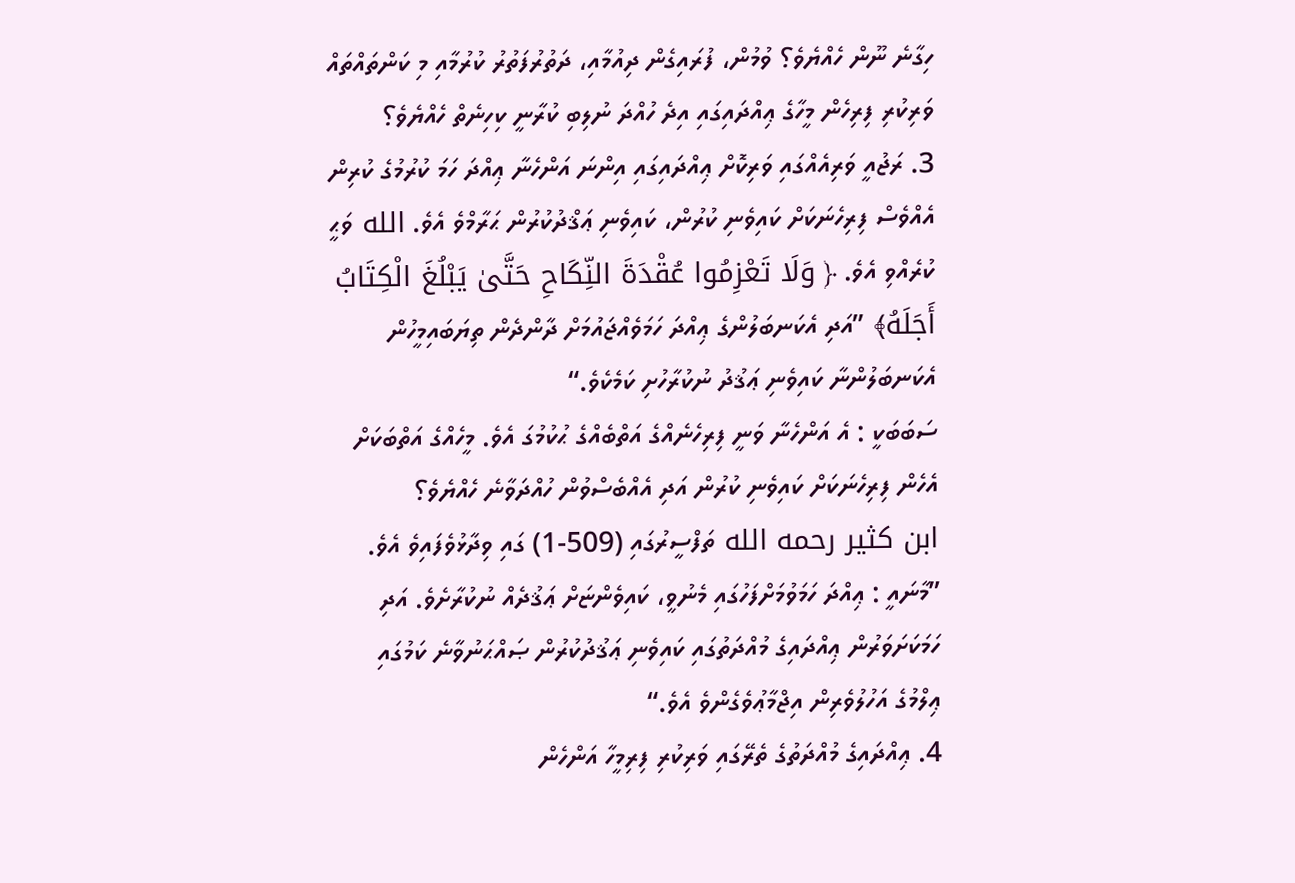ހިގާނެ ނޫން ހެއްޔެވެ؟ ވުމުން، ފުރައިގެން ދިއުމާއި، ދަތުރުފަތުރު ކުރުމާއި މި ކަންތައްތައް ވަރިކުރި ފިރިހެން މީހާގެ ޢިއްދައިގައި އިދެ ހުއްދަ ނުލިބި ކުރާނީ ކިހިނެތް ހެއްޔެވެ؟
3. ރަޖުއީ ވަރިއެއްގައި ވަރިކޮށް ޢިއްދައިގައި އިންނަ އަންހެނާ ޢިއްދަ ހަމަ ކުރުމުގެ ކުރިން އެއްވެސް ފިރިހެނަކަށް ކައިވެނި ކުރުން، ކައިވެނި ޢަޤްދުކުރުން ޙަރާމްވެ އެވެ. الله ވަޙީ ކުރެއްވި އެވެ. ﴿ وَلَا تَعْزِمُوا عُقْدَةَ النِّكَاحِ حَتَّىٰ يَبْلُغَ الْكِتَابُ أَجَلَهُ﴾ ”އަދި އެކަނބަލުންގެ ޢިއްދަ ހަމަވެއްޖައުމަށް ދާންދެން ތިޔަބައިމީހުން އެކަނބަލުންނާ ކައިވެނި ޢަޤުދު ނުކުރާހުށި ކަމެކެވެ.“
ސަބަބަކީ : އެ އަންހެނާ ވަނީ ފިރިހެނެއްގެ އަތްބެއްގެ ޙުކުމުގަ އެވެ. މީހެއްގެ އަތްބަކަށް އެހެން ފިރިހެނަކަށް ކައިވެނި ކުރުން އަދި އެއްބެސްވުން ހުއްދަވާނެ ހެއްޔެވެ؟
ابن كثير رحمه الله ތަފްސީރުގައި (509-1) ގައި ވިދާޅުވެފައިވެ އެވެ. ”މާނައީ : ޢިއްދަ ހަމަވުމަށްފަހުގައި މެނުވީ، ކައިވެންޏަށް ޢަޤުދެއް ނުކުރާށެވެ. އަދި ހަމަކަށަވަރުން ޢިއްދައިގެ މުއްދަތުގައި ކައިވެނި ޢަޤުދުކުރުން ޞައްޙަނުވާނެ ކަމުގައި ޢިލްމުގެ އަހުލުވެރިން އިޖްމާޢުވެގެންވެ އެވެ.“
4. ޢިއްދައިގެ މުއްދަތުގެ ތެރޭގައި ވަރިކުރި ފިރިމީހާ އަންހެން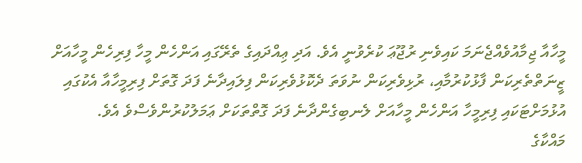މީހާއާ ޖިމާއުވެއްޖެނަމަ ކައިވެނި ރުޖޫޢަ ކުރެވުނީ އެވެ. އަދި ޢިއްދައިގެ ތެރޭގައި އަންހެން މީހާ ފިރިހެން މީހާއަށް ޒީނަތްތެރިކަން ފާޅުކުރުމާއި، ރުޅިވެރިކަން ނުވަތަ ދެކޮޅުވެރިކަން ފިލައިދާނެ ފަދަ ގޮތަށް ފިރިމީހާއާ އެކުގައި އުޅުމަށްޓަކައި ފިރިމީހާ އަންހެން މީހާއަށް ލެނބިގެންދާނެ ފަދަ ގޮތްތަކަށް ޢަމަލުކުރުންވެސްވެ އެވެ.
މައްކާގެ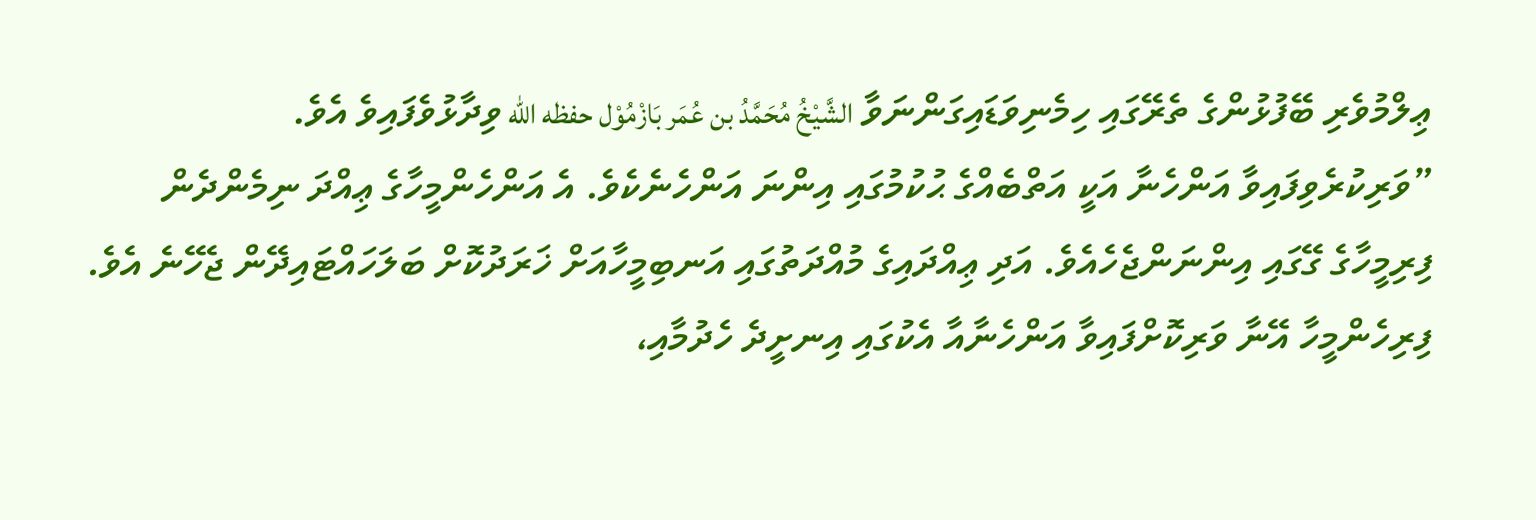ޢިލްމުވެރި ބޭފުޅުންގެ ތެރޭގައި ހިމެނިވަޑައިގަންނަވާ الشَّيْخُ مُحَمَّدُ بن عُمَر بَازْمُوْل حفظه الله ވިދާޅުވެފައިވެ އެވެ.
”ވަރިކުރެވިފައިވާ އަންހެނާ އަކީ އަތްބެއްގެ ޙުކުމުގައި އިންނަ އަންހެނެކެވެ. އެ އަންހެންމީހާގެ ޢިއްދަ ނިމެންދެން ފިރިމީހާގެ ގޭގައި އިންނަންޖެހެއެވެ. އަދި ޢިއްދައިގެ މުއްދަތުގައި އަނބިމީހާއަށް ޚަރަދުކޮށް ބަލަހައްޓައިދޭން ޖެހޭނެ އެވެ. ފިރިހެންމީހާ އޭނާ ވަރިކޮށްފައިވާ އަންހެނާއާ އެކުގައި އިނށީދެ ހެދުމާއި،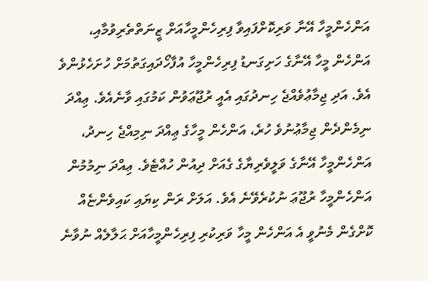އަންހެންމީހާ އޭނާ ވަރިކޮށްފައިވާ ފިރިހެންމީހާއަށް ޒީނަތްތެރިވުމާއި، އަންހެން މީހާ އޭނާގެ ހަށިގަނޑު ފިރިހެންމީހާ އުފާހޯދައިގަތުމަށް ހުށަހެޅުންވެ އެވެ. އަދި ޖިމާޢުވެއްޖެ ހިނދުގައި އެއީ ރުޖޫޢަވުން ކަމުގައި ވާނެއެވެ. ޢިއްދަ ނިމެންދެން ޖިމާޢުނުވެ ހުރެ، އަންހެން މީހާގެ ޢިއްދަ ނިމިއްޖެ ހިނދު، އަންހެންމީހާ އޭނާގެ ވަލީވެރިޔާގެ ގެއަށް ދިއުން ހުއްޓެވެ. ޢިއްދަ ނިމުމުން އަންހެންމީހާ ރުޖޫޢަ ނުކުރެވޭނެ އެވެ. އަލަށް ރަން ކިޔައި ކައިވެންޏެއް ކޮށްގެން މެނުވީ އެ އަންހެން މީހާ ވަރިކުރި ފިރިހެންމީހާއަށް ޙަލާލެއް ނުވާނެ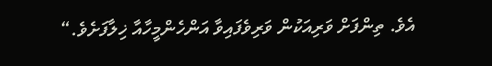އެވެ. ތިންފަށް ވަރިއަކުން ވަރިވެފައިވާ އަންހެންމީހާއާ ޚިލާފަށެވެ.“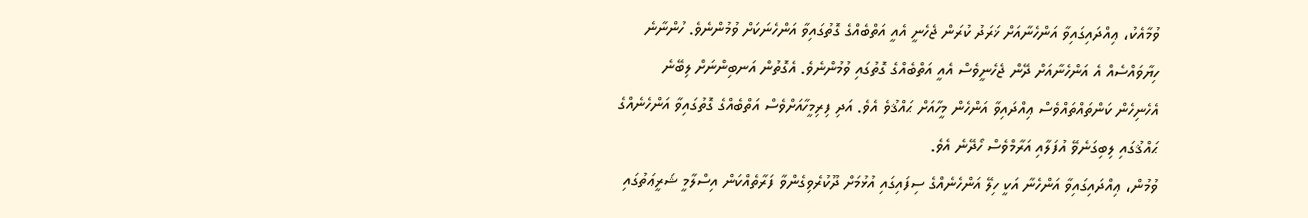ވުމާއެކު، ޢިއްދައިގައިވާ އަންހެނާއަށް ޚަރަދު ކުރަން ޖެހެނީ އެއީ އަތްބެއްގެ ގޮތުގައިވާ އަންހެނަކަށް ވުމުންނެވެ. ހުންނާނެ ހިޔާވައްސެއް އެ އަންހެނާއަށް ދޭން ޖެހެނީވެސް އެއީ އަތްބެއްގެ ގޮތުގައި ވުމުންނެވެ. އެގޮތުން އަނބިންނަށް ލިބޭނެ އެހެނިހެން ކަންތައްތައްވެސް ޢިއްދައިވާ އަންހެން މީހާއަށް ޙައްޤުވެ އެވެ. އަދި ފިރިމީހާއަށްވެސް އަތްބެއްގެ ގޮތުގައިވާ އަންހެނެއްގެ ޙައްޤުގައި ލިބިގަނެވޭ އުފަލާއި އަރާމްވެސް ހޯދޭނެ އެވެ.
ވުމުން، ޢިއްދައިގައިވާ އަންހެނާ އަކީ ހިލޭ އަންހެނެއްގެ ސިފައިގައި އުޅުމަށް ދޫކުރެވިގެންވާ ފަރާތެއްކަން އިސްލާމީ ޝަރީޢަތުގައި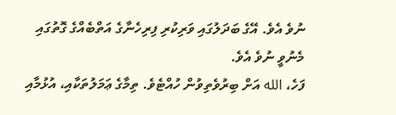ނުވެ އެވެ. އޭގެ ބަދަލުގައި ވަރިކުރި ފިރިހެނާގެ އަތްބެއްގެ ގޮތުގައި މެނުވީ ނުވެ އެވެ.
ފަހެ، الله އަށް ބިރުވެތިވުން ހުއްޓެވެ. ތިމާގެ ޢަމަލުތަކާއި، އުޅުމާއި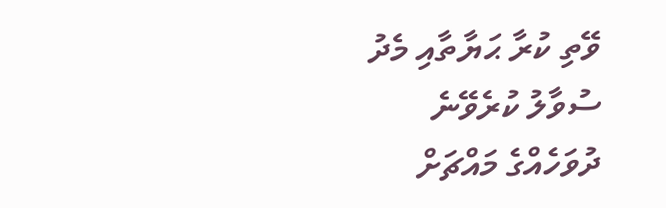ވޭތި ކުރާ ޙަޔާތާއި މެދު ސުވާލު ކުރެވޭނެ ދުވަހެއްގެ މައްޗަށް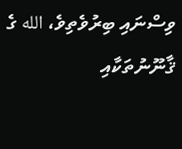ވިސްނައި ބިރުވެތިވެ، الله ގެ ޤާނޫނުތަކާއި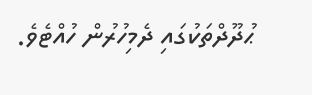ޙުދޫދްތަކުގައި ދެމިހުރުން ހުއްޓެވެ.